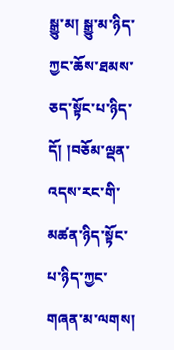སྒྱུ་མ། སྒྱུ་མ་ཉིད་ཀྱང་ཆོས་ཐམས་ཅད་སྟོང་པ་ཉིད་དོ། །བཅོམ་ལྡན་འདས་རང་གི་མཚན་ཉིད་སྟོང་པ་ཉིད་ཀྱང་གཞན་མ་ལགས།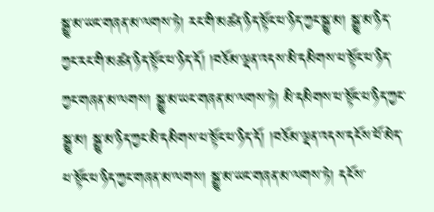སྒྱུ་མ་ཡང་གཞན་མ་ལགས་ཏེ། རང་གི་མཚན་ཉིད་སྟོང་པ་ཉིད་ཀྱང་སྒྱུ་མ། སྒྱུ་མ་ཉིད་ཀྱང་རང་གི་མཚན་ཉིད་སྟོང་པ་ཉིད་དོ། །བཅོམ་ལྡན་འདས་མི་དམིགས་པ་སྟོང་པ་ཉིད་ཀྱང་གཞན་མ་ལགས། སྒྱུ་མ་ཡང་གཞན་མ་ལགས་ཏེ། མི་དམིགས་པ་སྟོང་པ་ཉིད་ཀྱང་སྒྱུ་མ། སྒྱུ་མ་ཉིད་ཀྱང་མི་དམིགས་པ་སྟོང་པ་ཉིད་དོ། །བཅོམ་ལྡན་འདས་དངོས་པོ་མེད་པ་སྟོང་པ་ཉིད་ཀྱང་གཞན་མ་ལགས། སྒྱུ་མ་ཡང་གཞན་མ་ལགས་ཏེ། དངོས་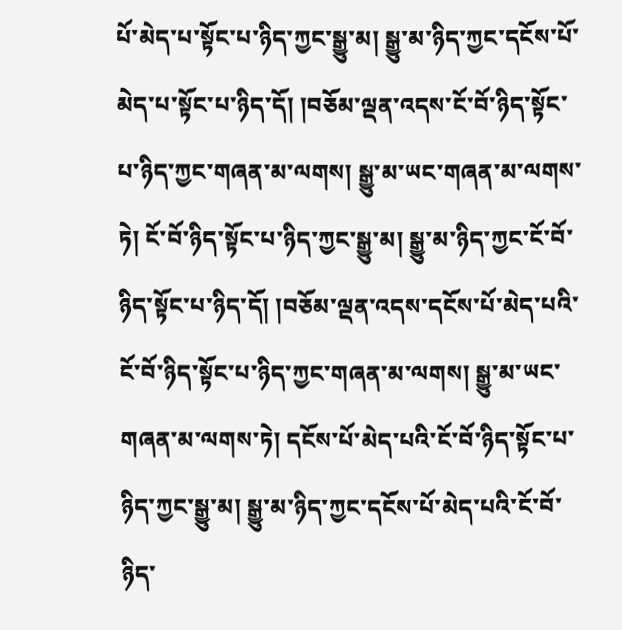པོ་མེད་པ་སྟོང་པ་ཉིད་ཀྱང་སྒྱུ་མ། སྒྱུ་མ་ཉིད་ཀྱང་དངོས་པོ་མེད་པ་སྟོང་པ་ཉིད་དོ། །བཅོམ་ལྡན་འདས་ངོ་བོ་ཉིད་སྟོང་པ་ཉིད་ཀྱང་གཞན་མ་ལགས། སྒྱུ་མ་ཡང་གཞན་མ་ལགས་ཏེ། ངོ་བོ་ཉིད་སྟོང་པ་ཉིད་ཀྱང་སྒྱུ་མ། སྒྱུ་མ་ཉིད་ཀྱང་ངོ་བོ་ཉིད་སྟོང་པ་ཉིད་དོ། །བཅོམ་ལྡན་འདས་དངོས་པོ་མེད་པའི་ངོ་བོ་ཉིད་སྟོང་པ་ཉིད་ཀྱང་གཞན་མ་ལགས། སྒྱུ་མ་ཡང་གཞན་མ་ལགས་ཏེ། དངོས་པོ་མེད་པའི་ངོ་བོ་ཉིད་སྟོང་པ་ཉིད་ཀྱང་སྒྱུ་མ། སྒྱུ་མ་ཉིད་ཀྱང་དངོས་པོ་མེད་པའི་ངོ་བོ་ཉིད་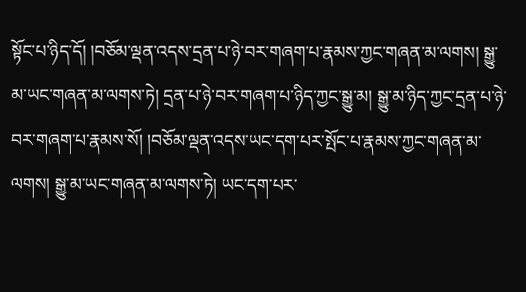སྟོང་པ་ཉིད་དོ། །བཅོམ་ལྡན་འདས་དྲན་པ་ཉེ་བར་གཞག་པ་རྣམས་ཀྱང་གཞན་མ་ལགས། སྒྱུ་མ་ཡང་གཞན་མ་ལགས་ཏེ། དྲན་པ་ཉེ་བར་གཞག་པ་ཉིད་ཀྱང་སྒྱུ་མ། སྒྱུ་མ་ཉིད་ཀྱང་དྲན་པ་ཉེ་བར་གཞག་པ་རྣམས་སོ། །བཅོམ་ལྡན་འདས་ཡང་དག་པར་སྤོང་པ་རྣམས་ཀྱང་གཞན་མ་ལགས། སྒྱུ་མ་ཡང་གཞན་མ་ལགས་ཏེ། ཡང་དག་པར་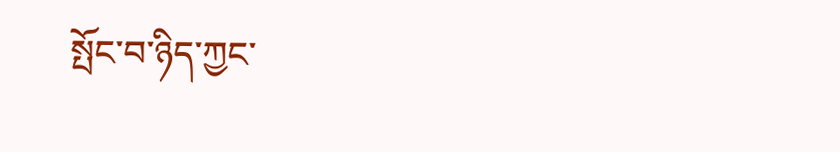སྤོང་བ་ཉིད་ཀྱང་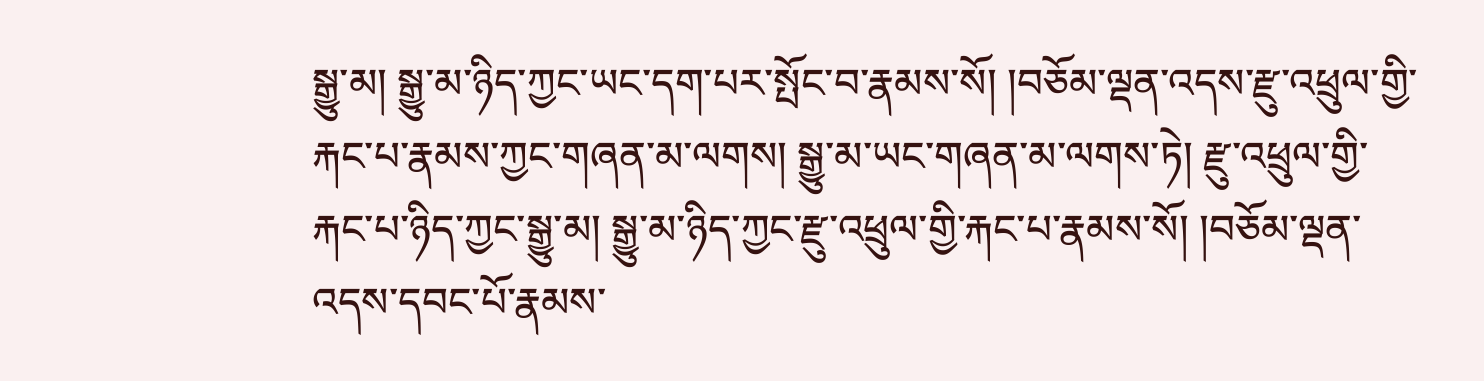སྒྱུ་མ། སྒྱུ་མ་ཉིད་ཀྱང་ཡང་དག་པར་སྤོང་བ་རྣམས་སོ། །བཅོམ་ལྡན་འདས་རྫུ་འཕྲུལ་གྱི་རྐང་པ་རྣམས་ཀྱང་གཞན་མ་ལགས། སྒྱུ་མ་ཡང་གཞན་མ་ལགས་ཏེ། རྫུ་འཕྲུལ་གྱི་རྐང་པ་ཉིད་ཀྱང་སྒྱུ་མ། སྒྱུ་མ་ཉིད་ཀྱང་རྫུ་འཕྲུལ་གྱི་རྐང་པ་རྣམས་སོ། །བཅོམ་ལྡན་འདས་དབང་པོ་རྣམས་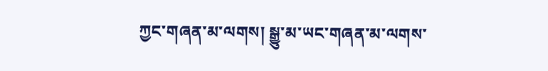ཀྱང་གཞན་མ་ལགས། སྒྱུ་མ་ཡང་གཞན་མ་ལགས་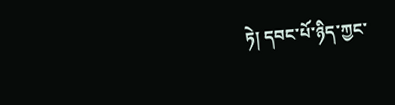ཏེ། དབང་པོ་ཉིད་ཀྱང་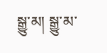སྒྱུ་མ། སྒྱུ་མ་